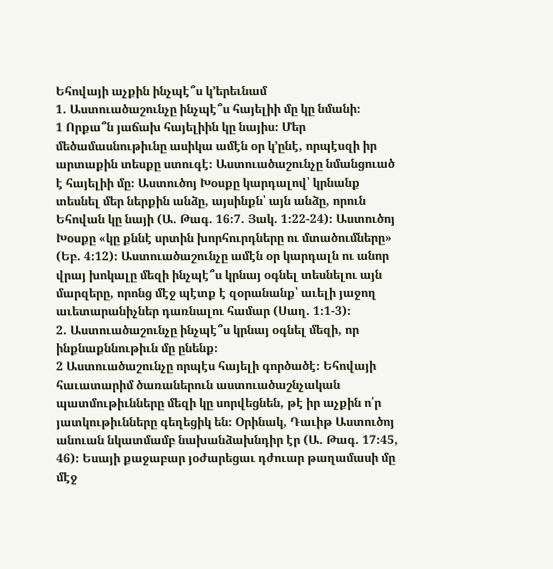Եհովայի աչքին ինչպէ՞ս կ’երեւնամ
1. Աստուածաշունչը ինչպէ՞ս հայելիի մը կը նմանի։
1 Որքա՞ն յաճախ հայելիին կը նայիս։ Մեր մեծամասնութիւնը ասիկա ամէն օր կ’ընէ, որպէսզի իր արտաքին տեսքը ստուգէ։ Աստուածաշունչը նմանցուած է հայելիի մը։ Աստուծոյ Խօսքը կարդալով՝ կրնանք տեսնել մեր ներքին անձը, այսինքն՝ այն անձը, որուն Եհովան կը նայի (Ա. Թագ. 16։7. Յակ. 1։22-24)։ Աստուծոյ Խօսքը «կը քննէ սրտին խորհուրդները ու մտածումները» (Եբ. 4։12)։ Աստուածաշունչը ամէն օր կարդալն ու անոր վրայ խոկալը մեզի ինչպէ՞ս կրնայ օգնել տեսնելու այն մարզերը, որոնց մէջ պէտք է զօրանանք՝ աւելի յաջող աւետարանիչներ դառնալու համար (Սաղ. 1։1-3)։
2. Աստուածաշունչը ինչպէ՞ս կրնայ օգնել մեզի, որ ինքնաքննութիւն մը ընենք։
2 Աստուածաշունչը որպէս հայելի գործածէ։ Եհովայի հաւատարիմ ծառաներուն աստուածաշնչական պատմութիւնները մեզի կը սորվեցնեն, թէ իր աչքին ո՛ր յատկութիւնները գեղեցիկ են։ Օրինակ, Դաւիթ Աստուծոյ անուան նկատմամբ նախանձախնդիր էր (Ա. Թագ. 17։45, 46)։ Եսայի քաջաբար յօժարեցաւ դժուար թաղամասի մը մէջ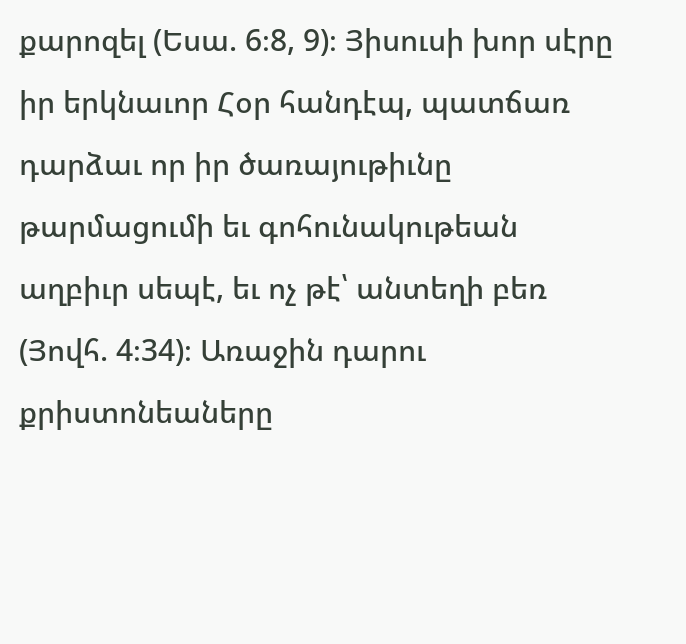քարոզել (Եսա. 6։8, 9)։ Յիսուսի խոր սէրը իր երկնաւոր Հօր հանդէպ, պատճառ դարձաւ որ իր ծառայութիւնը թարմացումի եւ գոհունակութեան աղբիւր սեպէ, եւ ոչ թէ՝ անտեղի բեռ (Յովհ. 4։34)։ Առաջին դարու քրիստոնեաները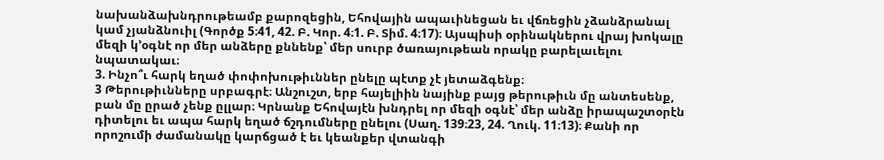նախանձախնդրութեամբ քարոզեցին, Եհովային ապաւինեցան եւ վճռեցին չձանձրանալ կամ չյանձնուիլ (Գործք 5։41, 42. Բ. Կոր. 4։1. Բ. Տիմ. 4։17)։ Այսպիսի օրինակներու վրայ խոկալը մեզի կ’օգնէ որ մեր անձերը քննենք՝ մեր սուրբ ծառայութեան որակը բարելաւելու նպատակաւ։
3. Ինչո՞ւ հարկ եղած փոփոխութիւններ ընելը պէտք չէ յետաձգենք։
3 Թերութիւնները սրբագրէ։ Անշուշտ, երբ հայելիին նայինք բայց թերութիւն մը անտեսենք, բան մը ըրած չենք ըլլար։ Կրնանք Եհովայէն խնդրել որ մեզի օգնէ՝ մեր անձը իրապաշտօրէն դիտելու եւ ապա հարկ եղած ճշդումները ընելու (Սաղ. 139։23, 24. Ղուկ. 11։13)։ Քանի որ որոշումի ժամանակը կարճցած է եւ կեանքեր վտանգի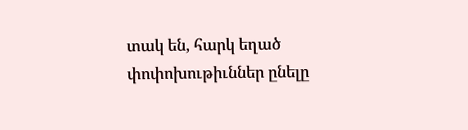տակ են, հարկ եղած փոփոխութիւններ ընելը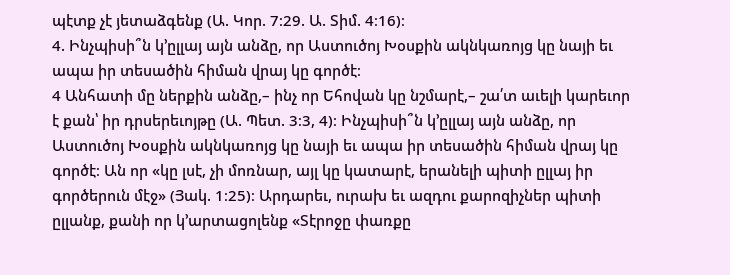պէտք չէ յետաձգենք (Ա. Կոր. 7։29. Ա. Տիմ. 4։16)։
4. Ինչպիսի՞ն կ’ըլլայ այն անձը, որ Աստուծոյ Խօսքին ակնկառոյց կը նայի եւ ապա իր տեսածին հիման վրայ կը գործէ։
4 Անհատի մը ներքին անձը,– ինչ որ Եհովան կը նշմարէ,– շա՛տ աւելի կարեւոր է քան՝ իր դրսերեւոյթը (Ա. Պետ. 3։3, 4)։ Ինչպիսի՞ն կ’ըլլայ այն անձը, որ Աստուծոյ Խօսքին ակնկառոյց կը նայի եւ ապա իր տեսածին հիման վրայ կը գործէ։ Ան որ «կը լսէ, չի մոռնար, այլ կը կատարէ, երանելի պիտի ըլլայ իր գործերուն մէջ» (Յակ. 1։25)։ Արդարեւ, ուրախ եւ ազդու քարոզիչներ պիտի ըլլանք, քանի որ կ’արտացոլենք «Տէրոջը փառքը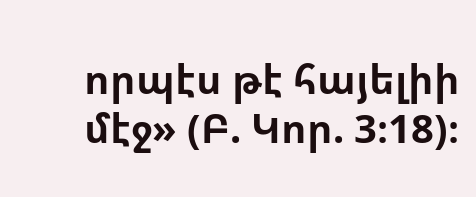որպէս թէ հայելիի մէջ» (Բ. Կոր. 3։18)։